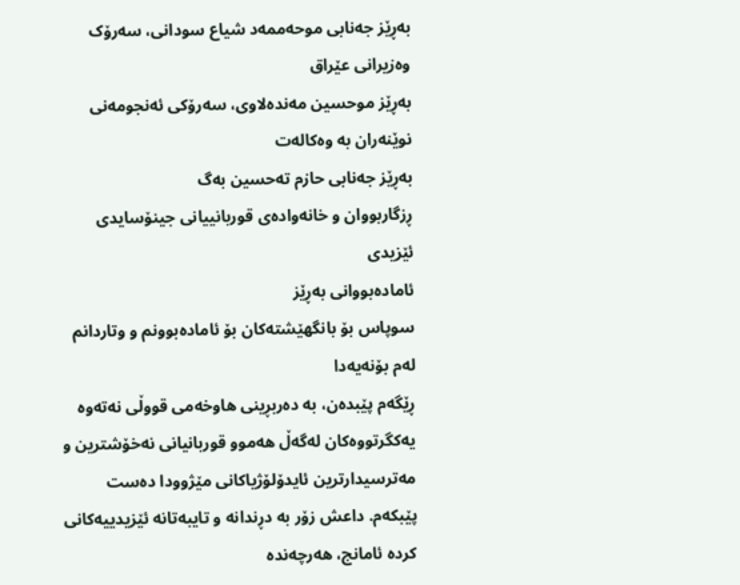بەڕێز جەنابی موحەممەد شیاع سودانی، سەرۆک وەزیرانی عێراق
بەڕێز موحسین مەندەلاوی، سەرۆکی ئەنجومەنی نوێنەران بە وەکالەت
بەڕێز جەنابی حازم تەحسین بەگ
ڕزگاربووان و خانەوادەی قوربانییانی جینۆسایدی ئێزیدی
ئامادەبووانی بەڕێز
سوپاس بۆ بانگهێشتەکان بۆ ئامادەبوونم و وتاردانم لەم بۆنەیەدا
ڕێگەم پێبدەن، بە دەربڕینی هاوخەمی قووڵی نەتەوە یەکگرتووەکان لەگەڵ هەموو قوربانیانی نەخۆشترین و مەترسیدارترین ئایدۆلۆژیاکانی مێژوودا دەست پێبکەم. داعش زۆر بە دڕندانە و تایبەتانە ئێزیدییەکانی کردە ئامانج، هەرچەندە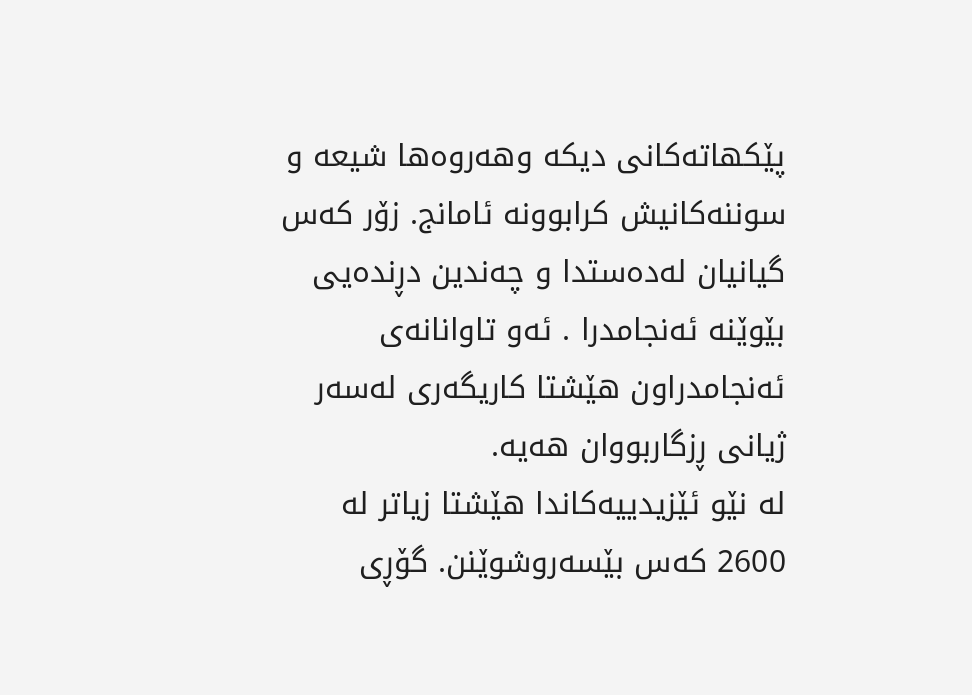پێکهاتەکانی دیکە وهەروەها شیعە و سوننەکانیش کرابوونە ئامانج. زۆر کەس گیانیان لەدەستدا و چەندین دڕندەیی بێوێنە ئەنجامدرا . ئەو تاوانانەی ئەنجامدراون هێشتا کاریگەری لەسەر ژیانی ڕزگاربووان هەیە.
لە نێو ئێزیدییەکاندا هێشتا زیاتر لە 2600 کەس بێسەروشوێنن. گۆڕی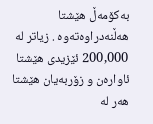بەکۆمەڵ هێشتا هەڵنەدراوەتەوە . زیاتر لە 200,000 ئێزیدی هێشتا ئاوارەن و زۆربەیان هێشتا هەر لە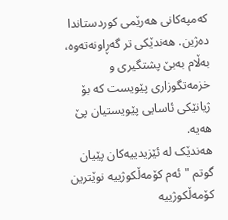کەمپەکانی هەرێمی کوردستاندا دەژین. هەندێکی تر گەڕاونەتەوە، بەڵام بەبێ پشتگیری و خزمەتگوزاری پێویست کە بۆ ژیانێکی ئاسایی پێویستیان پێ هەیە.
هەندێک لە ئێزیدییەکان پێیان گوتم "ئەم کۆمەڵکوژییە نوێترین کۆمەڵکوژییە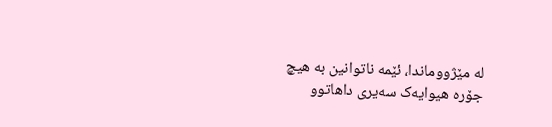لە مێژووماندا، ئێمە ناتوانین بە هیچ جۆرە هیوایەک سەیری داهاتوو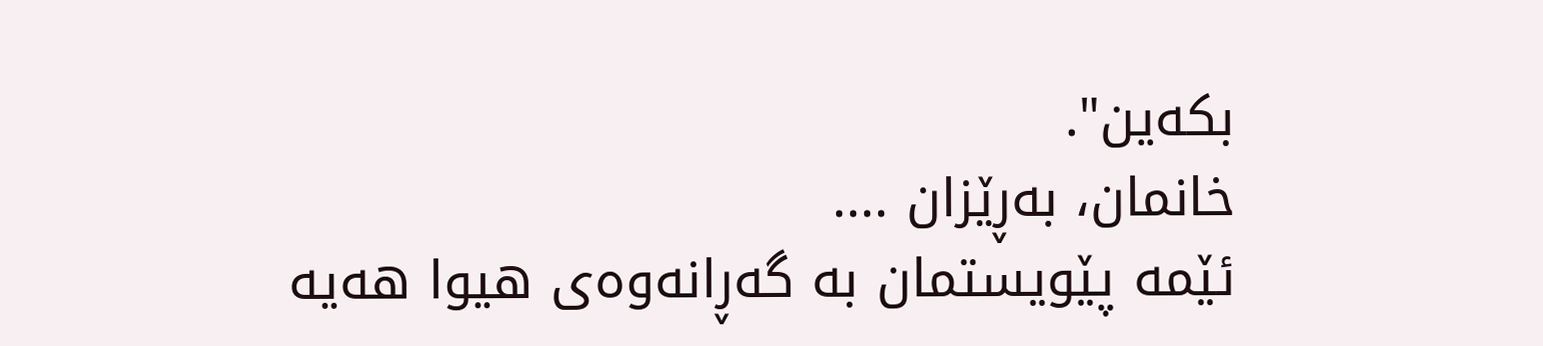بکەین".
خانمان، بەڕێزان ....
ئێمە پێویستمان بە گەڕانەوەی هیوا هەیە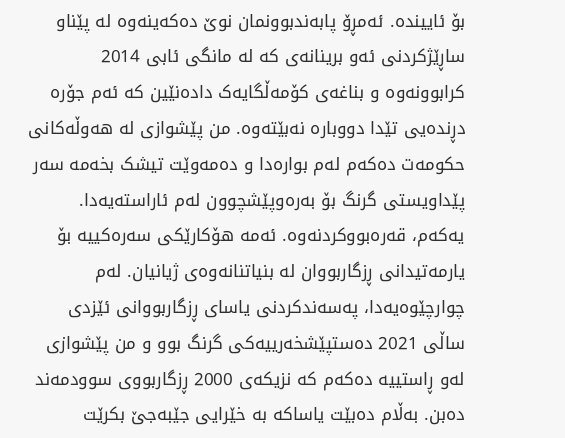بۆ ئاییندە. ئەمڕۆ پابەندبوونمان نوێ دەکەینەوە لە پێناو ساڕێژکردنی ئەو برینانەی کە لە مانگی ئابی 2014 کرابوونەوە و بناغەی کۆمەڵگایەک دادەنێین کە ئەم جۆرە دڕندەیی تێدا دووبارە نەبێتەوە. من پێشوازی لە هەوڵەکانی حکومەت دەکەم لەم بوارەدا و دەمەوێت تیشک بخەمە سەر پێداویستی گرنگ بۆ بەرەوپێشچوون لەم ئاراستەیەدا.
یەکەم، قەرەبووکردنەوە. ئەمە هۆکارێکی سەرەکییە بۆ یارمەتیدانی ڕزگاربووان لە بنیاتنانەوەی ژیانیان. لەم چوارچێوەیەدا، پەسەندکردنی یاسای ڕزگاربووانی ئێزدی ساڵی 2021 دەستپێشخەرییەکی گرنگ بوو و من پێشوازی لەو ڕاستییە دەکەم کە نزیکەی 2000 ڕزگاربووی سوودمەند دەبن. بەڵام دەبێت یاساکە بە خێرایی جێبەجێ بکرێت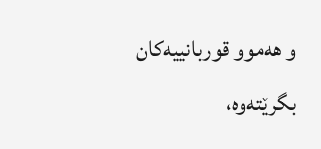و هەموو قوربانییەکان بگرێتەوە،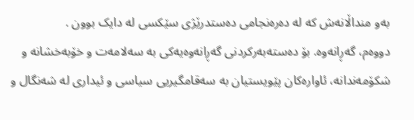بەو منداڵانەش کە لە دەرەنجامی دەستدرێژی سێکسی لە دایک بوون .
دووەم، گەڕانەوە. بۆ دەستەبەرکردنی گەڕانەوەیەکی بە سەلامەت و خۆبەخشانە و شکۆمەندانە، ئاوارەکان پێویستیان بە سەقامگیریی سیاسی و ئیداری لە شەنگال و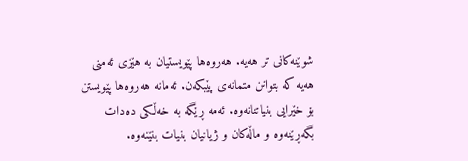شوێنەکانی تر هەیە. هەروەها پێویستیان بە هێزی ئەمنی هەیە کە بتوانن متمانەی پێبکەن. ئەمانە هەروەها پێویستن بۆ خێرایی بنیاتنانەوە. ئەمە ڕێگە بە خەڵکی دەدات بگەڕێنەوە و ماڵەکان و ژیانیان بنیات بنێنەوە.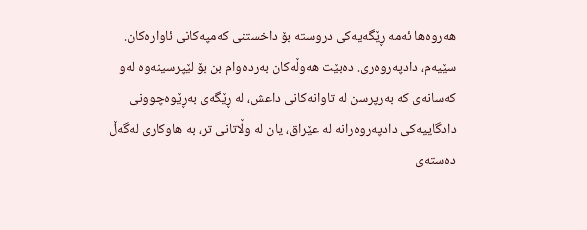هەروەها ئەمە ڕێگەیەکی دروستە بۆ داخستنی کەمپەکانی ئاوارەکان.
سێیەم، دادپەروەری. دەبێت هەوڵەکان بەردەوام بن بۆ لێپرسینەوە لەو کەسانەی کە بەرپرسن لە تاوانەکانی داعش، لە ڕێگەی بەڕێوەچوونی دادگاییەکی دادپەروەرانە لە عێراق، یان لە وڵاتانی تر، بە هاوکاری لەگەڵ دەستەی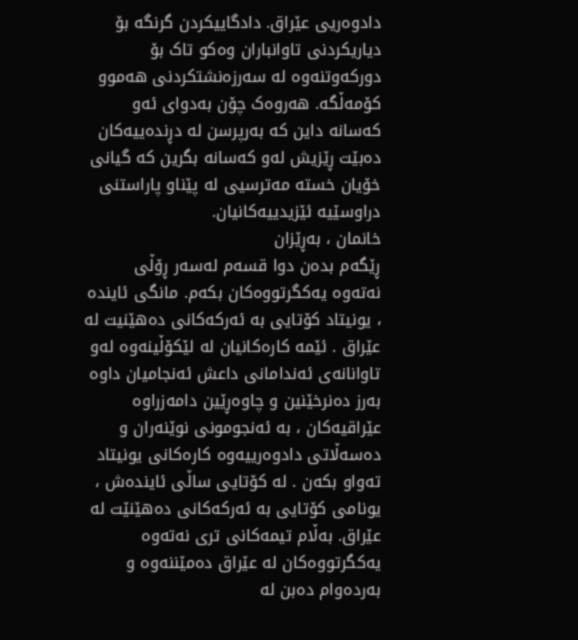دادوەریی عێراق. دادگاییکردن گرنگە بۆ دیاریکردنی تاوانباران وەکو تاک بۆ دورکەوتنەوە لە سەرزەنشتکردنی هەموو کۆمەڵگە. هەروەک چۆن بەدوای ئەو کەسانە داین کە بەرپرسن لە دڕندەییەکان دەبێت ڕێزیش لەو کەسانە بگرین کە گیانی خۆیان خستە مەترسیی لە پێناو پاراستنی دراوسێیە ئێزیدییەکانیان.
خانمان ، بەڕێزان
ڕێگەم بدەن دوا قسەم لەسەر ڕۆڵی نەتەوە یەکگرتووەکان بکەم. مانگی ئایندە ، یونیتاد کۆتایی بە ئەرکەکانی دەهێنیت لە عێراق . ئێمە کارەکانیان لە لێکۆڵینەوە لەو تاوانانەی ئەندامانی داعش ئەنجامیان داوە بەرز دەنرخێنین و چاوەڕێین دامەزراوە عێراقیەکان ، بە ئەنجومونی نوێنەران و دەسەڵاتی دادوەرییەوە کارەکانی یونیتاد تەواو بکەن . لە کۆتایی ساڵی ئایندەش ، یونامی کۆتایی بە ئەرکەکانی دەهێنێت لە عێراق. بەڵام تیمەکانی تری نەتەوە یەکگرتووەکان لە عێراق دەمێننەوە و بەردەوام دەبن لە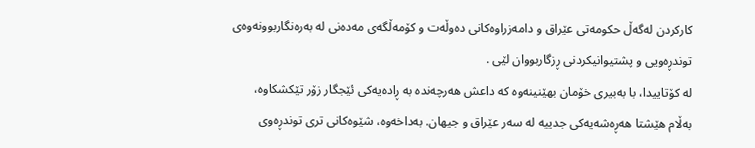کارکردن لەگەڵ حکومەتی عێراق و دامەزراوەکانی دەوڵەت و کۆمەڵگەی مەدەنی لە بەرەنگاربوونەوەی توندڕەویی و پشتیوانیکردنی ڕزگاربووان لێی .
لە کۆتاییدا، با بەبیری خۆمان بهێنینەوە کە داعش هەرچەندە بە ڕادەیەکی ئێجگار زۆر تێکشکاوە، بەڵام هێشتا هەڕەشەیەکی جدییە لە سەر عێراق و جیهان. بەداخەوە، شێوەکانی تری توندڕەوی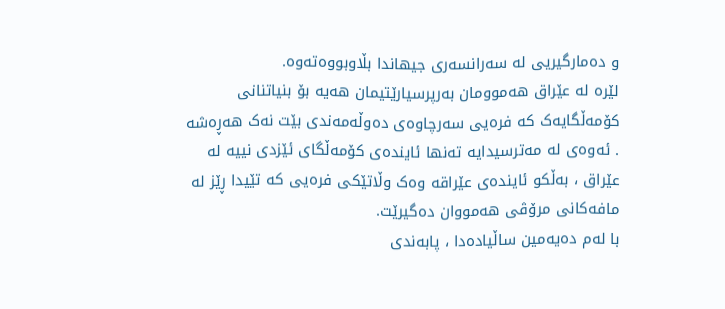و دەمارگیریی لە سەرانسەری جیهاندا بڵاوبووەتەوە.
لێرە لە عێراق هەموومان بەرپرسیارێتیمان هەیە بۆ بنیاتنانی کۆمەڵگایەک کە فرەیی سەرچاوەی دەوڵەمەندی بێت نەک هەڕەشە . ئەوەی لە مەترسیدایە تەنها ئایندەی کۆمەڵگای ئێزدی نییە لە عێراق ، بەڵکو ئایندەی عێراقە وەک وڵاتێکی فرەیی کە تێیدا ڕێز لە مافەکانی مرۆڤی هەمووان دەگیرێت.
با لەم دەیەمین ساڵیادەدا ، پابەندی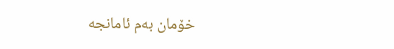خۆمان بەم ئامانجە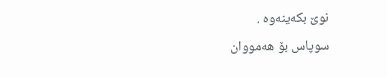نوێ بکەینەوە .
سوپاس بۆ هەمووان